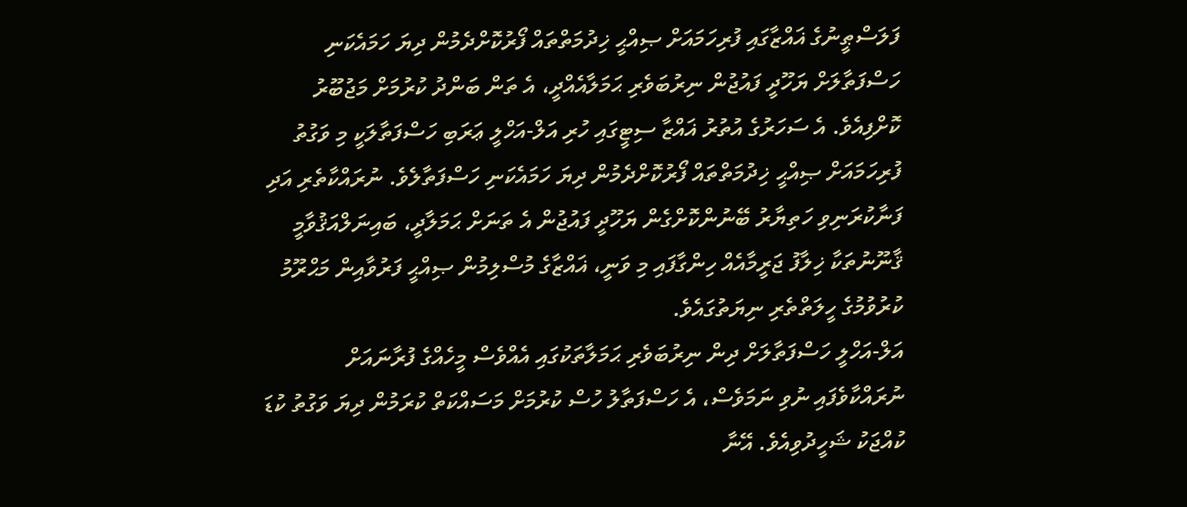ފަލަސްޠީނުގެ ޣައްޒާގައި ފުރިހަމައަށް ޞިއްޙީ ޚިދުމަތްތައް ފޯރުކޮށްދެމުން ދިޔަ ހަމައެކަނި ހަސްފަތާލަށް ޔަހޫދީ ފައުޖުން ނިރުބަވެރި ޙަމަލާއެއްދީ، އެ ތަން ބަންދު ކުރުމަށް މަޖުބޫރު ކޮށްފިއެވެ. އެ ސަހަރުގެ އުތުރު ޣައްޒާ ސިޓީގައި ހުރި އަލް-އަހްލީ ޢަރަބި ހަސްފަތާލަކީ މި ވަގުތު ފުރިހަމައަށް ޞިއްޙީ ޚިދުމަތްތައް ފޯރުކޮށްދެމުން ދިޔަ ހަމައެކަނި ހަސްފަތާލެވެ. ނުރައްކާތެރި އަދި ފަނާކުރަނިވި ހަތިޔާރު ބޭނުންކޮށްގެން ޔަހޫދީ ފައުޖުން އެ ތަނަށް ޙަމަލާދީ، ބައިނަލްއަޤުވާމީ ޤާނޫނުތަކާ ޚިލާފު ޖަރީމާއެއް ހިންގާފައި މި ވަނީ، ޣައްޒާގެ މުސްލިމުން ޞިއްޙީ ފަރުވާއިން މަޙްރޫމު ކުރުވުމުގެ ހީލަތްތެރި ނިޔަތުގައެވެ.
އަލް-އަހްލީ ހަސްފަތާލަށް ދިން ނިރުބަވެރި ޙަމަލާތަކުގައި އެއްވެސް މީހެއްގެ ފުރާނައަށް ނުރައްކާވެފައި ނުވި ނަމަވެސް، އެ ހަސްފަތާލު ހުސް ކުރުމަށް މަސައްކަތް ކުރަމުން ދިޔަ ވަގުތު ކުޑަ ކުއްޖަކު ޝަހީދުވިއެވެ. އޭނާ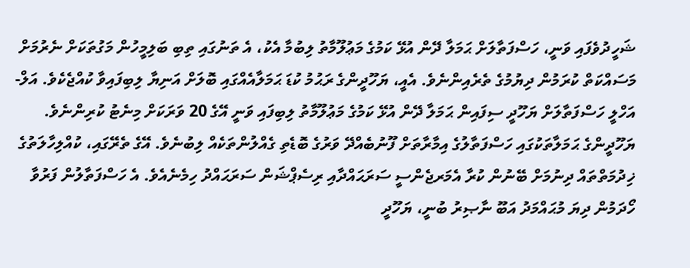ޝަހީދުވެފައި ވަނީ، ހަސްފަތާލަށް ޙަމަލާ ދޭން އުޅޭ ކަމުގެ މަޢުލޫމާތު ލިބުމާ އެކު، އެ ތަނުގައި ތިބި ބަލިމީހުން މަގުތަކަށް ނެރުމަށް މަސައްކަތް ކުރަމުން ދިޔުމުގެ ތެރެއިންނެވެ. އެއީ، ޔަހޫދީންގެ ރަޙުމު ކުޑަ ޙަމަލާއެއްގައި ބޮލަށް އަނިޔާ ލިބިފައިވާ ކުއްޖެކެވެ. އަލް-އަހްލީ ހަސްފަތާލަށް ޔަހޫދީ ސިފައިން ޙަމަލާ ދޭން އުޅޭ ކަމުގެ މަޢުލޫމާތު ލިބިފައި ވަނީ އޭގެ 20 ވަރަކަށް މިނެޓު ކުރިންނެވެ.
ޔަހޫދީންގެ ޙަމަލާތަކުގައި ހަސްފަތާލުގެ އިމާރާތަށް ފޫނުބެއްދޭ ވަރުގެ ބޮޑެތި ގެއްލުންތަކެއް ލިބުނެވެ. އޭގެ ތެރޭގައި، ކުއްލިހާލަތުގެ ޚިދުމަތްތައް ދިނުމަށް ބޭނުން ކުރާ އެމަރޖެންސީ ސަރަޙައްދާއި ރިސެޕްޝަން ސަރަޙައްދު ހިމެނެއެވެ. އެ ހަސްފަތާލުން ފަރުވާ ހޯދަމުން ދިޔަ މުޙައްމަދު އަބޫ ނާޞިރު ބުނީ، ޔަހޫދީ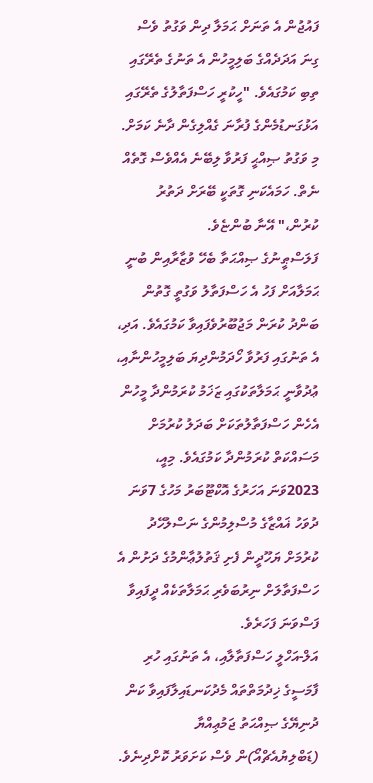ފައުޖުން އެ ތަނަށް ޙަމަލާ ދިން ވަގުތު ވެސް ގިނަ އަދަދެއްގެ ބަލިމީހުން އެ ތަނުގެ ތެރޭގައި ތިބި ކަމުގައެވެ. "ހީކުރީ ހަސްފަތާލުގެ ތެރޭގައި އަޅުގަނޑުމެންގެ ފުރާނަ ގެއްލިގެން ދާނެ ކަމަށް. މި ވަގުތު ޞިއްޙީ ފަރުވާ ލިބޭނެ އެއްވެސް ގޮތެއް ނެތް. ހަމައެކަނި ގޮތަކީ ބޭރަށް ދަތުރު ކުރުން،" އޭނާ ބުންޏެވެ.
ފަލަސްޠީނުގެ ޞިއްޙަތާ ބެހޭ ވުޒާރާއިން ބުނީ ޙަމަލާއަށް ފަހު އެ ހަސްފަތާލު ވަގުތީ ގޮތުން ބަންދު ކުރަން މަޖުބޫރުވެފައިވާ ކަމުގައެވެ. އަދި، އެ ތަނުގައި ފަރުވާ ހޯދަމުންދިޔަ ބަލިމީހުންނާއި، ޢުދުވާނީ ޙަމަލާތަކުގައި ޒަޚަމު ކުރަމުންދާ މީހުން އެހެން ހަސްފަތާލުތަކަށް ބަދަލު ކުރުމަށް މަސައްކަތް ކުރަމުންދާ ކަމުގައެވެ. މިއީ، 2023ވަނަ އަހަރުގެ އޮކްޓޫބަރު މަހުގެ 7ވަނަ ދުވަހު ޣައްޒާގެ މުސްލިމުންގެ ނަސްލުހޭދު ކުރުމަށް ޔަހޫދީން ފެށި ޤަތުލުޢާންމުގެ ދަށުން އެ ހަސްފަތާލަށް ނިރުބަވެރި ޙަމަލާތަކެއް ދީފައިވާ ފަސްވަނަ ފަހަރެވެ.
އަލް-އަހްލީ ހަސްފަތާލާއި، އެ ތަނުގައި ހުރި ފާމަސީގެ ޚިދުމަތްތައް މެދުކަނޑައިލާފައިވާ ކަން ދުނިޔޭގެ ޞިއްޙަތު ޖަމުޢިއްޔާ (ޑަބްލިޔުއެޗްއޯ)ން ވެސް ކަށަވަރު ކޮށްދިނެވެ.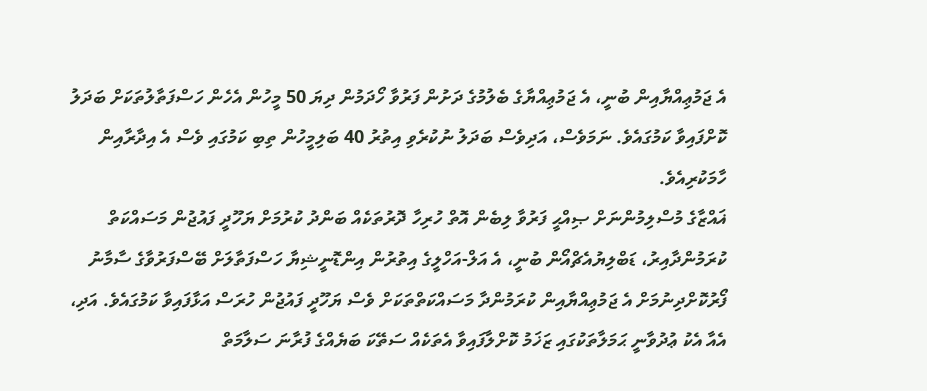އެ ޖަމުޢިއްޔާއިން ބުނީ، އެ ޖަމުޢިއްޔާގެ ބެލުމުގެ ދަށުން ފަރުވާ ހޯދަމުން ދިޔަ 50 މީހުން އެހެން ހަސްފަތާލުތަކަށް ބަދަލު ކޮށްފައިވާ ކަމުގައެވެ. ނަމަވެސް، އަދިވެސް ބަދަލު ނުކުރެވި އިތުރު 40 ބަލިމީހުން ތިބި ކަމުގައި ވެސް އެ އިދާރާއިން ހާމަކުރިއެވެ.
ޣައްޒާގެ މުސްލިމުންނަށް ޞިއްޙީ ފަރުވާ ލިބެން އޮތް ހުރިހާ ދޮރުތަކެއް ބަންދު ކުރުމަށް ޔަހޫދީ ފައުޖުން މަސައްކަތް ކުރަމުންދާއިރު، ޑަބްލިޔުއެޗްއޯން ބުނީ، އެ އަލް-އަހްލީގެ އިތުރުން އިންޑޮނީޝިޔާ ހަސްފަތާލަށް ބޭސްފަރުވާގެ ސާމާނު ފޯރުކޮށްދިނުމަށް އެ ޖަމުޢިއްޔާއިން ކުރަމުންދާ މަސައްކަތްތަކަށް ވެސް ޔަހޫދީ ފައުޖުން ހުރަސް އަޅާފައިވާ ކަމުގައެވެ. އަދި، އެއާ އެކު ޢުދުވާނީ ޙަމަލާތަކުގައި ޒަޚަމު ކޮށްލާފައިވާ އެތަކެއް ސަތޭކަ ބަޔެއްގެ ފުރާނަ ސަލާމަތް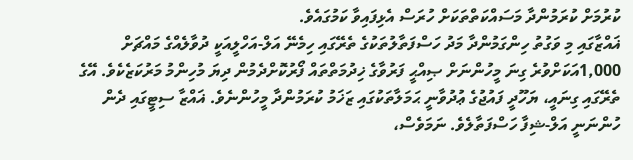ކުރުމަށް ކުރަމުންދާ މަސައްކަތްތަކަށް ހުރަސް އެޅިފައިވާ ކަމުގައެވެ.
ޣައްޒާގައި މި ވަގުތު ހިންގަމުންދާ މަދު ހަސްފަތާލުތަކުގެ ތެރޭގައި ހިމެނޭ އަލް-އަހްލީއަކީ ދުވާލެއްގެ މައްޗަށް 1,000އަކަށްވުރެ ގިނަ މީހުންނަށް ޞިއްޙީ ފަރުވާގެ ޚިދުމަތްތައް ފޯރުކޮށްދެމުން ދިޔަ މުހިންމު މަރުކަޒެކެވެ. އޭގެ ތެރޭގައި ގިނައީ، ޔަހޫދީ ފައުޖުގެ ޢުދުވާނީ ޙަމަލާތަކުގައި ޒަޚަމު ކުރަމުންދާ މީހުންނެވެ. ޣައްޒާ ސިޓީގައި ދެން ހުންނަނީ އަލް-ޝިފާ ހަސްފަތާލެވެ. ނަމަވެސް،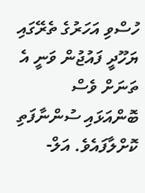ހުސްވި އަހަރުގެ ތެރޭގައި ޔަހޫދީ ފައުޖުން ވަނީ އެ ތަނަށް ވެސް ބޮންއަޅައި ސުންނާފަތި ކޮށްލާފައެވެ. އަލް-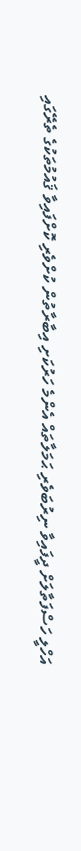އަހްލީ ހަސްފަތާލަށް ދީފައިވާ ނިރުބަވެރި ޙަމަލާތައް އެންމެ ހަރުކަށި އިބާރާތުން ކުށްވެރި ކޮށްފައިވާ ޤައުމުތަކުގެ ތެރޭގައި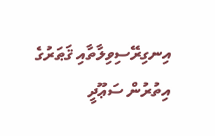އިނގިރޭސިވިލާތާއި ޤަޠަރުގެ އިތުރުން ސަޢޫދީ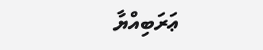ޢަރަބިއްޔާ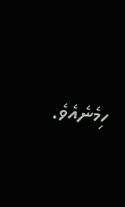ހިމެނެއެވެ.